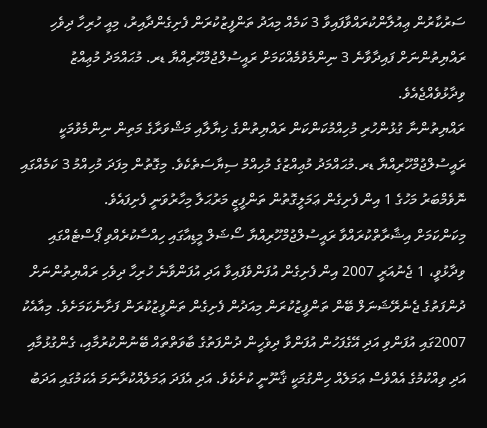ސަރުކާރުން ޢިއުލާންކުރައްވާފައިވާ 3 ކަމެއް މިއަދު ތަންފީޒުކުރަން ފެށިގެންދާއިރު، މިއީ ހުރިހާ ދިވެހި ރައްޔިތުންނަށް ފައިދާވާނެ 3 ނިންމެވުމެއްކަމަށް ރައީސުލްޖުމްހޫރިއްޔާ ޑރ. މުޙައްމަދު މުޢިއްޒު ވިދާޅުވެއްޖެއެވެ.
ރައްޔިތުންނާ ގުޅުންހުރި މުހިއްމުކަންކަން ރައްޔިތުންގެ ޚިޔާލާއި މަޝްވަރާގެ މަތިން ނިންމެވުމަކީ ރައީސުލްޖުމްހޫރިއްޔާ ޑރ.މުޙައްމަދު މުޢިއްޒުގެ މުހިއްމު ސިޔާސަތެކެވެ. މިގޮތުން މިފަދަ މުހިއްމު 3 ކަމެއްގައި ނޮވެމްބަރު މަހުގެ 1 އިން ފެށިގެން ޢަމަލީގޮތުން ތަންފީޒީ މަރުޙަލާ މިހާރުވަނީ ފެށިފައެވެ.
މިކަންކަމަށް އިޝާރާތްކުރައްވާ ރައީސުލްޖުމްހޫރިއްޔާ ސޯޝަލް މީޑިއާގައި ހިއްސާކުރެއްވި ޕޯސްޓެއްގައި ވިދާޅުވީ، 1 ޖެނުއަރީ 2007 އިން ފެށިގެން އުފަންވެފައިވާ އަދި އުފަންވާނެ ހުރިހާ ދިވެހި ރައްޔިތުންނަށް ދުންފަތުގެ ޖެނެރޭޝަނަލް ބޭން ތަންފީޒުކުރަން މިއަދުން ފެށިގެން ތަންފީޒުކުރަން ފަށާނެކަމަށެވެ. މިއާއެކު 2007ގައި އުފަންވި އަދި އޭގެފަހުން އުފަންވާ ދިވެހީން ދުންފަތުގެ ބާވަތްތައް ބޭނުންކުރުމާއި، ގެންގުޅުމާއި އަދި ވިއްކުމުގެ އެއްވެސް ޢަމަލެއް ހިންގުމަކީ ޤާނޫނީ ކުށެކެވެ. އަދި އެފަދަ ޢަމަލެއްކުރާނަމަ އެކަމުގައި އަދަބު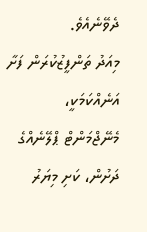ދެވޭނެއެވެ.
މިއަދު ތަންފީޒުކުރަން ފަށާ އަނެއްކަމަކީ، މެނޭޖްމަންޓް ޕްލޭނެއްގެ ދަށުން، ކަށި މިޔަރު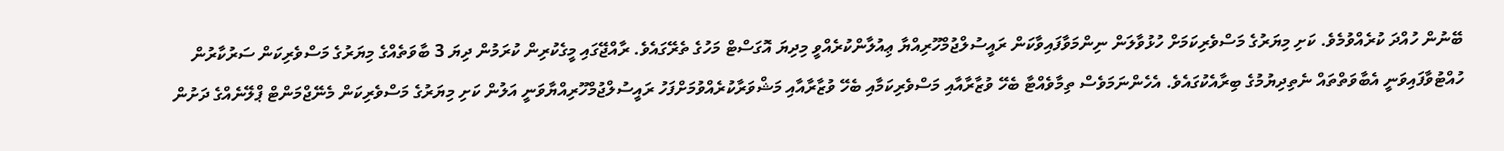ބޭނުން ހުއްދަ ކުރެއްވުމެވެ. ކަށި މިޔަރުގެ މަސްވެރިކަމަށް ހުޅުވާލަން ނިންމަވާފައިވާކަން ރައީސުލްޖުމްހޫރިއްޔާ ޢިއުލާންކުރެއްވީ މިދިޔަ އޮގަސްޓް މަހުގެ ތެރޭގައެވެ. ރާއްޖޭގައި މީގެކުރިން ކުރަމުން ދިޔަ 3 ބާވަތެއްގެ މިޔަރުގެ މަސްވެރިކަން ސަރުކާރުން ހުއްޓުވާފައިވަނީ އެބާވަތްތައް ނެތިދިޔުމުގެ ބިރާއެކުގައެވެ. އެހެންނަމަވެސް ތިމާވެއްޓާ ބެހޭ ވުޒާރާއާއި މަސްވެރިކަމާއި ބެހޭ ވުޒާރާއާއި މަޝްވަރާކުރެއްވުމަށްފަހު ރައީސުލްޖުމްހޫރިއްޔާވަނީ އަލުން ކަށި މިޔަރުގެ މަސްވެރިކަން މެނޭޖްމަންޓް ޕްލޭނެއްގެ ދަށުން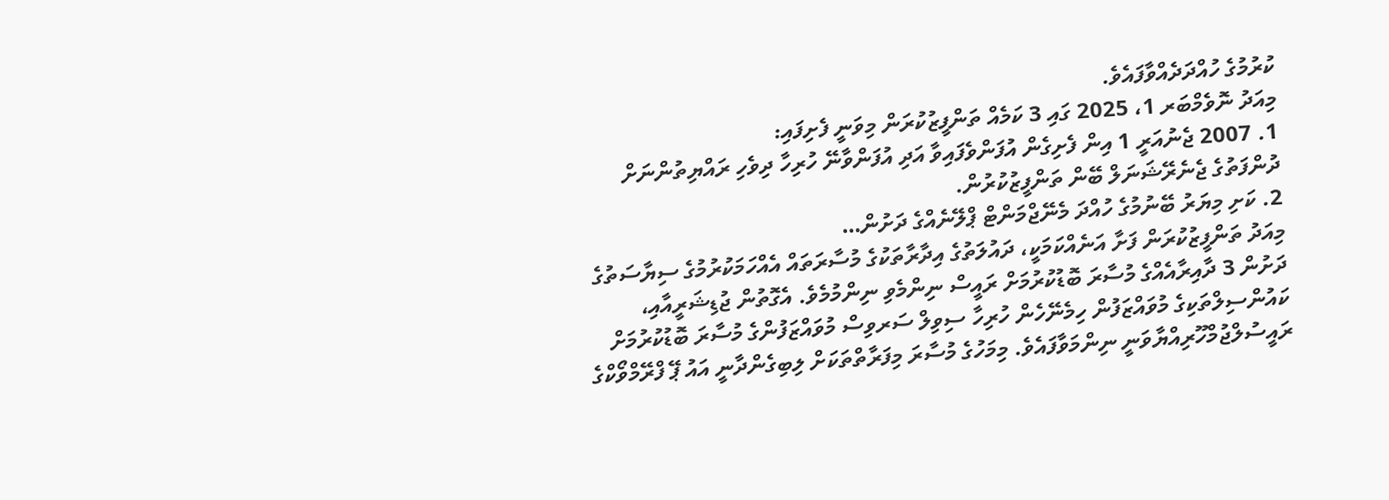ކުރުމުގެ ހުއްދަދެއްވާފައެވެ.
މިއަދު ނޮވެމްބަރ 1، 2025 ގައި 3 ކަމެއް ތަންފީޒުކުރަން މިވަނީ ފެށިފައި:
1. 2007 ޖެނުއަރީ 1 އިން ފެށިގެން އުފަންވެފައިވާ އަދި އުފަންވާނޭ ހުރިހާ ދިވެހި ރައްޔިތުންނަށް ދުންފަތުގެ ޖެނެރޭޝަނަލް ބޭން ތަންފީޒުކުރުން.
2. ކަށި މިޔަރު ބޭނުމުގެ ހުއްދަ މެނޭޖްމަންޓް ޕްލޭނެއްގެ ދަށުން…
މިއަދު ތަންފީޒުކުރަން ފަށާ އަނެއްކަމަކީ، ދައުލަތުގެ އިދާރާތަކުގެ މުސާރަތައް އެއްހަމަކުރުމުގެ ސިޔާސަތުގެ ދަށުން 3 ދާއިރާއެއްގެ މުސާރަ ބޮޑުކުރުމަށް ރައީސް ނިންމެވި ނިންމުމެވެ. އެގޮތުން ޖުޑިޝަރީއާއި، ކައުންސިލްތަކިގެ މުވައްޒަފުން ހިމެނޭހެން ހުރިހާ ސިވިލް ސަރވިސް މުވައްޒަފުންގެ މުސާރަ ބޮޑުކުރުމަށް ރައީސުލްޖުމްހޫރިއްޔާވަނީ ނިންމަވާފައެވެ. މިމަހުގެ މުސާރަ މިފަރާތްތަކަށް ލިބިގެންދާނީ އައު ޕޭ ފްރޭމްވޯކްގެ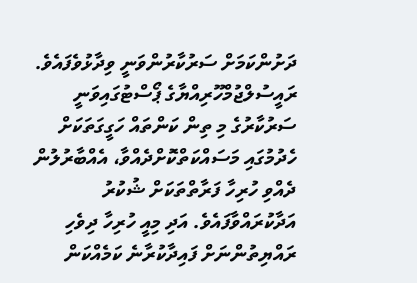ދަށުންކަމަށް ސަރުކާރުންވަނީ ވިދާޅުވެފައެވެ.
ރައީސުލްޖުމްހޫރިއްޔާގެ ޕޯސްޓުގައިވަނީ ސަރުކާރުގެ މި ތިން ކަންތައް ހަގީގަތަކަށް ހެދުމުގައި މަސައްކަތްކޮށްދެއްވާ، އެއްބާރުލުން ދެއްވި ހުރިހާ ފަރާތްތަކަށް ޝުކުރު އަދާކުރައްވާފައެވެ. އަދި މިއީ ހުރިހާ ދިވެހި ރައްޔިތުންނަށް ފައިދާކުރާނެ ކަމެއްކަން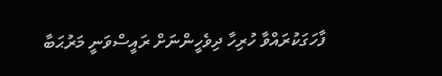ފާހަގަކުރައްވާ ހުރިހާ ދިވެހީންނަށް ރައީސްވަނީ މަރުޙަބާ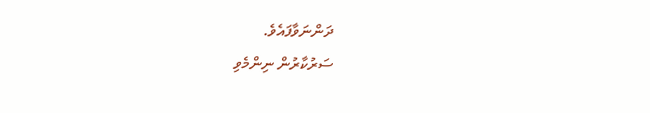ދަންނަވާފައެވެ.
ސަރުކާރުން ނިންމެވި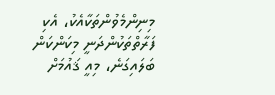މިނިންމެވުންތަކާއެކު، އެކި ފަރާތްތަކުންދަނީ މިކަންކަން ބަލައިގަނެ، މިއީ ޤައުމަށް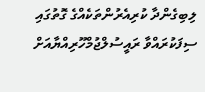ލިބިގެންދާ ކުރިއެރުންތަކެއްގެ ގޮތުގައި ސިފަކުރައްވާ ރައީސުލްޖުމްހޫރިއްޔާއަށް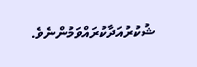ޝުކުރުއަދާކުރައްވަމުންނެވެ.